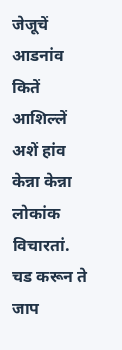जेजूचें आडनांव कितें आशिल्लें अशें हांव केन्ना केन्ना लोकांक विचारतां. चड करून ते जाप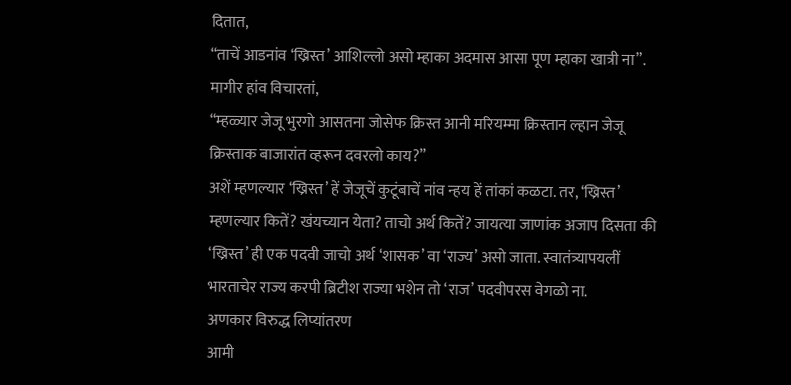दितात,
“ताचें आडनांव ‘ख्रिस्त’ आशिल्लो असो म्हाका अदमास आसा पूण म्हाका खात्री ना”.
मागीर हांव विचारतां,
“म्हळ्यार जेजू भुरगो आसतना जोसेफ क्रिस्त आनी मरियम्मा क्रिस्तान ल्हान जेजू क्रिस्ताक बाजारांत व्हरून दवरलो काय?”
अशें म्हणल्यार ‘ख्रिस्त’ हें जेजूचें कुटूंबाचें नांव न्हय हें तांकां कळटा. तर, ‘ख्रिस्त’ म्हणल्यार कितें? खंयच्यान येता? ताचो अर्थ कितें? जायत्या जाणांक अजाप दिसता की ‘ख्रिस्त’ ही एक पदवी जाचो अर्थ ‘शासक’ वा ‘राज्य’ असो जाता. स्वातंत्र्यापयलीं भारताचेर राज्य करपी ब्रिटीश राज्या भशेन तो ‘राज’ पदवीपरस वेगळो ना.
अणकार विरुद्ध लिप्यांतरण
आमी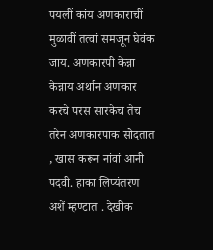पयलीं कांय अणकाराचीं मुळावीं तत्वां समजून घेवंक जाय. अणकारपी केन्ना केन्नाय अर्थान अणकार करचे परस सारकेच तेच तरेन अणकारपाक सोदतात , खास करून नांवां आनी पदवी. हाका लिप्यंतरण अशें म्हण्टात . देखीक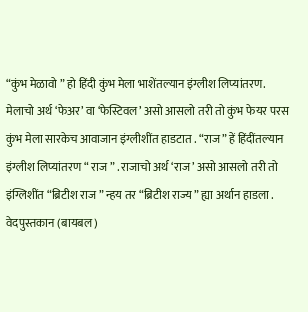“कुंभ मेळावो ” हो हिंदी कुंभ मेला भाशेंतल्यान इंग्लीश लिप्यांतरण. मेलाचो अर्थ ‘फेअर’ वा ‘फेस्टिवल’ असो आसलो तरी तो कुंभ फेयर परस कुंभ मेला सारकेच आवाजान इंग्लीशींत हाडटात . “राज” हें हिंदींतल्यान इंग्लीश लिप्यांतरण “ राज ” . राजाचो अर्थ ‘राज’ असो आसलो तरी तो इंग्लिशींत “ब्रिटीश राज ” न्हय तर “ब्रिटीश राज्य ” ह्या अर्थान हाडला . वेदपुस्तकान (बायबल)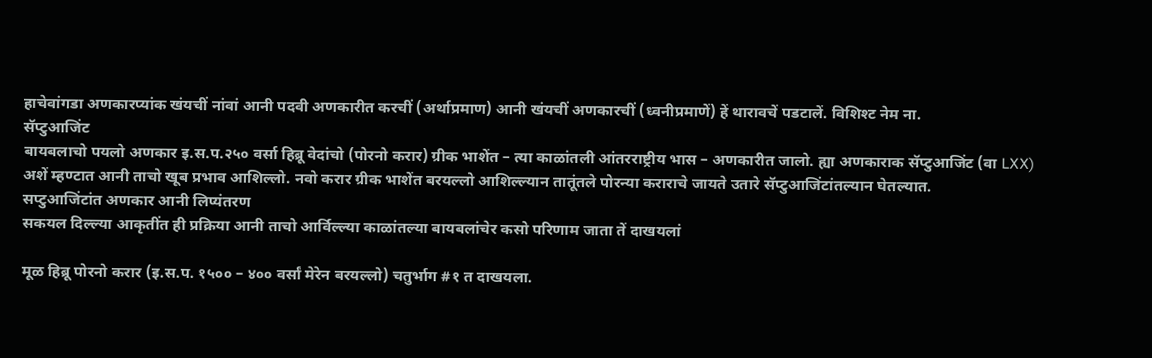हाचेवांगडा अणकारप्यांक खंयचीं नांवां आनी पदवी अणकारीत करचीं (अर्थाप्रमाण) आनी खंयचीं अणकारचीं (ध्वनीप्रमाणें) हें थारावचें पडटालें. विशिश्ट नेम ना.
सॅप्टुआजिंट
बायबलाचो पयलो अणकार इ.स.प.२५० वर्सा हिब्रू वेदांचो (पोरनो करार) ग्रीक भाशेंत – त्या काळांतली आंतरराष्ट्रीय भास – अणकारीत जालो. ह्या अणकाराक सॅप्टुआजिंट (वा LXX) अशें म्हण्टात आनी ताचो खूब प्रभाव आशिल्लो. नवो करार ग्रीक भाशेंत बरयल्लो आशिल्ल्यान तातूंतले पोरन्या कराराचे जायते उतारे सॅप्टुआजिंटांतल्यान घेतल्यात.
सप्टुआजिंटांत अणकार आनी लिप्यंतरण
सकयल दिल्ल्या आकृतींत ही प्रक्रिया आनी ताचो आर्विल्ल्या काळांतल्या बायबलांचेर कसो परिणाम जाता तें दाखयलां

मूळ हिब्रू पोरनो करार (इ.स.प. १५०० – ४०० वर्सां मेरेन बरयल्लो) चतुर्भाग #१ त दाखयला.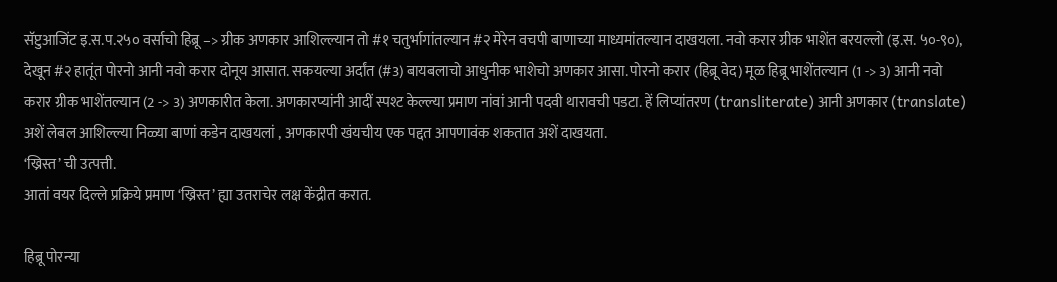सॅप्टुआजिंट इ.स.प.२५० वर्साचो हिब्रू –> ग्रीक अणकार आशिल्ल्यान तो #१ चतुर्भागांतल्यान #२ मेरेन वचपी बाणाच्या माध्यमांतल्यान दाखयला. नवो करार ग्रीक भाशेंत बरयल्लो (इ.स. ५०-९०), देखून #२ हातूंत पोरनो आनी नवो करार दोनूय आसात. सकयल्या अर्दांत (#3) बायबलाचो आधुनीक भाशेचो अणकार आसा. पोरनो करार (हिब्रू वेद) मूळ हिब्रू भाशेंतल्यान (1 -> 3) आनी नवो करार ग्रीक भाशेंतल्यान (2 -> 3) अणकारीत केला. अणकारप्यांनी आदीं स्पश्ट केल्ल्या प्रमाण नांवां आनी पदवी थारावची पडटा. हें लिप्यांतरण (transliterate) आनी अणकार (translate) अशें लेबल आशिल्ल्या निळ्या बाणां कडेन दाखयलां , अणकारपी खंयचीय एक पद्दत आपणावंक शकतात अशें दाखयता.
‘ख्रिस्त’ ची उत्पत्ती.
आतां वयर दिल्ले प्रक्रिये प्रमाण ‘ख्रिस्त’ ह्या उतराचेर लक्ष केंद्रीत करात.

हिब्रू पोरन्या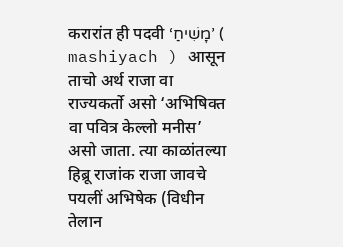करारांत ही पदवी ‘מָשִׁיחַ’ ( mashiyach ) आसून ताचो अर्थ राजा वा राज्यकर्तो असो ‘अभिषिक्त वा पवित्र केल्लो मनीस’ असो जाता. त्या काळांतल्या हिब्रू राजांक राजा जावचे पयलीं अभिषेक (विधीन तेलान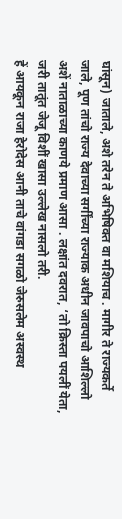घांसून) जाताले, अशे तरेन ते अभिषिक्त वा मशियाच . मागीर ते राज्यकर्ते जाले, पूण तांचो राज्य देवाच्या सर्गींच्या राज्याक अधीन जावपाचो आशिल्लो अशें नाताळाच्या काणये प्रमाण आसा . लक्षांत दवरात, ‘तो क्रिस्ता पयलीं येता, जरी तातूंत जेजू विशीं खासा उल्लेख नासलो तरी.
हें आयकून राजा हेरोदेस आनी ताचे वांगडा सगळो जेरुसलेम अस्वस्थ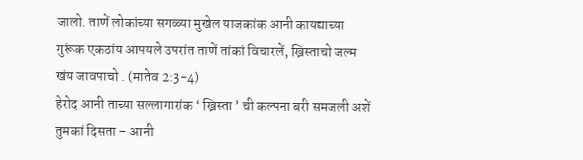जालो. ताणें लोकांच्या सगळ्या मुखेल याजकांक आनी कायद्याच्या गुरूंक एकठांय आपयले उपरांत ताणें तांकां विचारलें, ख्रिस्ताचो जल्म खंय जावपाचो . (मातेव 2:3-4)
हेरोद आनी ताच्या सल्लागारांक ‘ ख्रिस्ता ’ ची कल्पना बरी समजली अशें तुमकां दिसता – आनी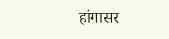हांगासर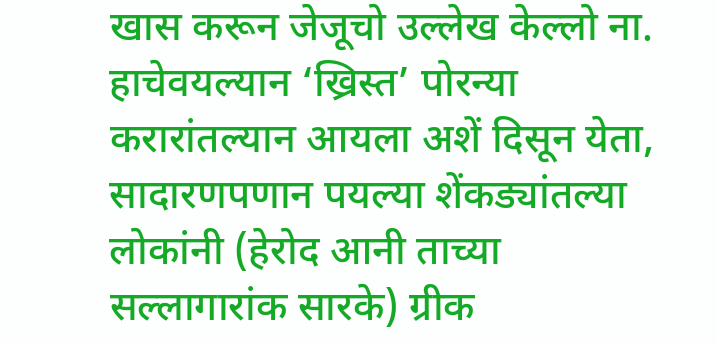खास करून जेजूचो उल्लेख केल्लो ना. हाचेवयल्यान ‘ख्रिस्त’ पोरन्या करारांतल्यान आयला अशें दिसून येता, सादारणपणान पयल्या शेंकड्यांतल्या लोकांनी (हेरोद आनी ताच्या सल्लागारांक सारके) ग्रीक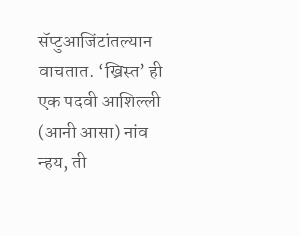सॅप्टुआजिंटांतल्यान वाचतात. ‘ख्रिस्त’ ही एक पदवी आशिल्ली (आनी आसा) नांव न्हय, ती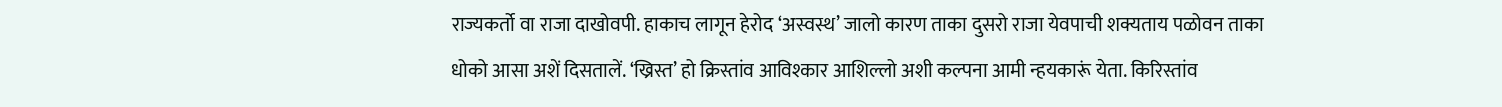राज्यकर्तो वा राजा दाखोवपी. हाकाच लागून हेरोद ‘अस्वस्थ’ जालो कारण ताका दुसरो राजा येवपाची शक्यताय पळोवन ताका धोको आसा अशें दिसतालें. ‘ख्रिस्त’ हो क्रिस्तांव आविश्कार आशिल्लो अशी कल्पना आमी न्हयकारूं येता. किरिस्तांव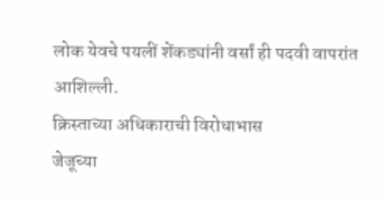लोक येवचे पयलीं शेंकड्यांनी वर्सां ही पदवी वापरांत आशिल्ली.
क्रिस्ताच्या अधिकाराची विरोधाभास
जेजूच्या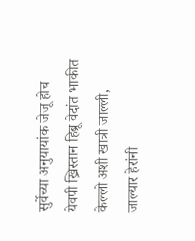सुर्वेच्या अनुयायांक जेजू होच येवपी ख्रिस्तान हिब्रू वेदांत भाकीत केल्लो अशी खात्री जाल्ली, जाल्यार हेरांनी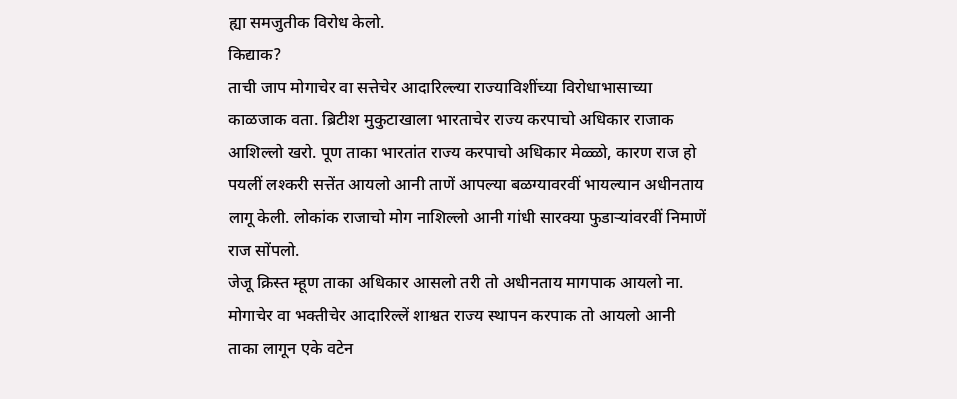ह्या समजुतीक विरोध केलो.
किद्याक?
ताची जाप मोगाचेर वा सत्तेचेर आदारिल्ल्या राज्याविशींच्या विरोधाभासाच्या काळजाक वता. ब्रिटीश मुकुटाखाला भारताचेर राज्य करपाचो अधिकार राजाक आशिल्लो खरो. पूण ताका भारतांत राज्य करपाचो अधिकार मेळ्ळो, कारण राज हो पयलीं लश्करी सत्तेंत आयलो आनी ताणें आपल्या बळग्यावरवीं भायल्यान अधीनताय लागू केली. लोकांक राजाचो मोग नाशिल्लो आनी गांधी सारक्या फुडाऱ्यांवरवीं निमाणें राज सोंपलो.
जेजू क्रिस्त म्हूण ताका अधिकार आसलो तरी तो अधीनताय मागपाक आयलो ना. मोगाचेर वा भक्तीचेर आदारिल्लें शाश्वत राज्य स्थापन करपाक तो आयलो आनी ताका लागून एके वटेन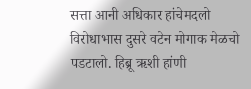सत्ता आनी अधिकार हांचेमदलो विरोधाभास दुसरे वटेन मोगाक मेळचो पडटालो. हिब्रू ऋशी हांणी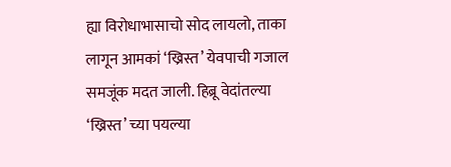ह्या विरोधाभासाचो सोद लायलो, ताका लागून आमकां ‘ख्रिस्त’ येवपाची गजाल समजूंक मदत जाली. हिब्रू वेदांतल्या ‘ख्रिस्त’ च्या पयल्या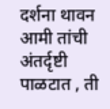दर्शना थावन आमी तांची अंतर्दृष्टी पाळटात , ती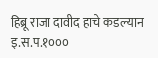हिब्रू राजा दावीद हाचे कडल्यान इ.स.प.१०००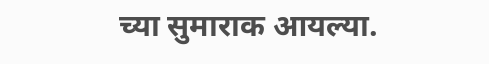च्या सुमाराक आयल्या.